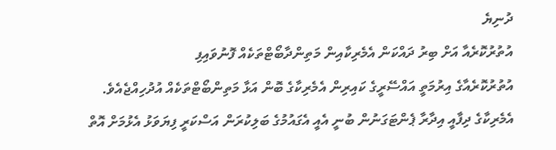ދުނިޔެ
އުތުރުކޮރެއާ އަށް ބިރު ދައްކަން އެމެރިކާއިން މަތިންދާބޯޓްތަކެއް ފޮނުވައިފި
އުތުރުކޮރެއާގެ އިރުމަތީ އައްސޭރީގެ ކައިރިން އެމެރިކާގެ ބޮން އަޅާ މަތިންބޯޓްތަކެއް އުދުހިއްޖެއެވެ.
އެމެރިކާގެ ދިފާއީ އިދާރާ ޕެންޓަގަނުން ބުނީ އެއީ އެގައުމުގެ ބަލިކުރަން އަސްކަރީ ފިޔަވަޅު އެޅުމަށް އޮތް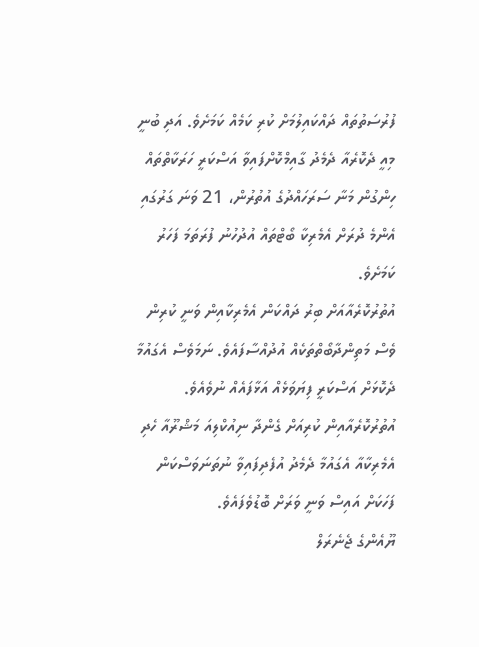ފުރުސަތުތައް ދައްކައިލުމަށް ކުރި ކަމެއް ކަމަށެވެ. އަދި ބުނީ މިއީ ދެކޮރެއާ ދެމެދު ގާއިމްކޮށްފައިވާ އަސްކަރީ ހަރަކާތްތައް ހިންގުން މަނާ ސަރަހައްދުގެ އުތުރުން، 21 ވަނަ ގަރުގައި އެންމެ ދުރަށް އެމެރިކާ ބޯޓްތައް އުދުހުނު ފުރަތަމަ ފަހަރު ކަމަށެވެ.
އުތުރުކޮރެއާއަށް ބިރު ދައްކަން އެމެރިކާއިން ވަނީ ކުރިން ވެސް މަތިންދާބޯތްތަކެއް އުދުއްސާފައެވެ. ނަމަވެސް އެގައުމާ ދެކޮޅަށް އަސްކަރީ ފިޔަވަޅެއް އަޅާފައެއް ނުވެއެވެ.
އުތުރުކޮރެއާއިން ކުރިއަށް ގެންދާ ނިއުކްލިއަ މަޝްރޫއާ ހެދި އެމެރިކާއާ އެގައުމާ ދެމެދު އުފެދިފައިވާ ނުތަނަވަސްކަން ފަހަކަށް އައިސް ވަނީ ވަރަށް ބޮޑުވެފައެވެ.
ޔޫއެންގެ ޖެނެރަލް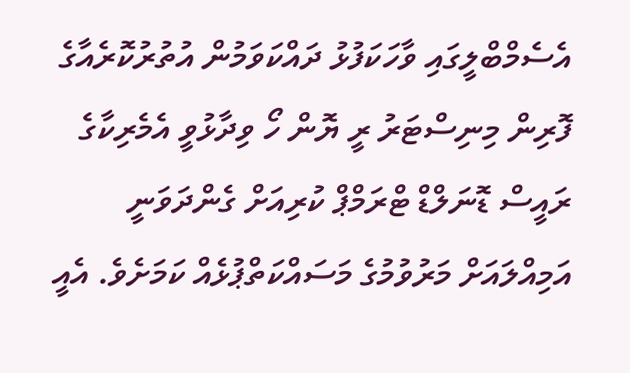އެސެމްބްލީގައި ވާހަކަފުޅު ދައްކަވަމުން އުތުރުކޮރެއާގެ ފޮރިން މިނިސްޓަރު ރީ ޔޮން ހޯ ވިދާޅުވީ އެމެރިކާގެ ރައީސް ޑޮނަލްޑް ޓްރަމްޕް ކުރިއަށް ގެންދަވަނީ އަމިއްލައަށް މަރުވުމުގެ މަސައްކަތްޕުޅެއް ކަމަށެވެ. އެއީ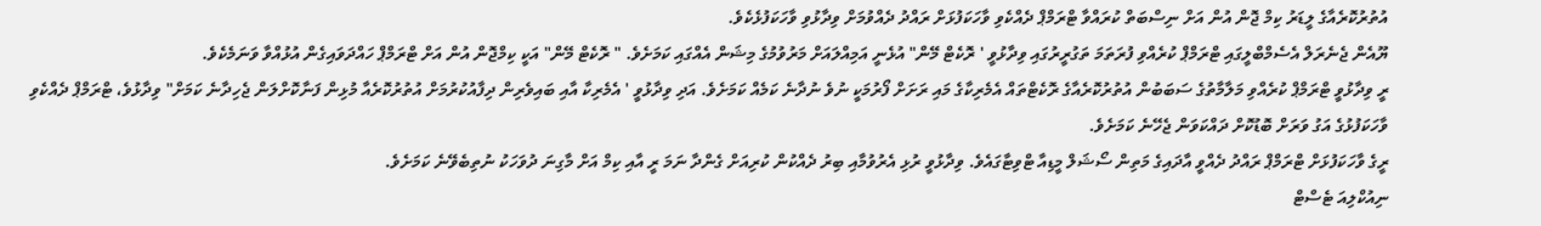އުތުރުކޮރެއާގެ ލީޑަރު ކިމް ޖޮން އުން އަށް ނިސްބަތް ކުރައްވާ ޓްރަމްޕް ދެއްކެވި ވާހަކަފުޅަށް ރައްދު ދެއްވުމަށް ވިދާޅުވި ވާހަކަފުޅެކެވެ.
ޔޫއެން ޖެނެރަލް އެސެމްބްލީގައި ޓްރަމްޕް ކުރެއްވި ފުރަތަމަ ތަގުރީރުގައި ވިދާޅުވީ ' ރޮކެޓް މޭން" އުޅެނީ އަމިއްލައަށް މަރުވުމުގެ މިޝަން އެއްގައި ކަމަށެވެ. " ރޮކެޓް މޭން" އަކީ ކިމްޖޮން އުން އަށް ޓްރަމްޕް ހައްދަވައިގެން އުޅުއްވާ ވަނަމެކެވެ.
ރީ ވިދާޅުވީ ޓްރަމްޕް ކުރެއްވި މަލާމާތުގެ ސަބަބުން އުތުރުކޮރެއާގެ ރޮކެޓްތައް އެމެރިކާގެ މައި ރަށަށް ފޯރުމަކީ ނުވެ ނުދާނެ ކަމެއް ކަމަށެވެ. އަދި ވިދާޅުވީ ' އެމެރިކާ އާއި ބައިވެރިން ދިފާއުކުރުމަށް އުތުރުކޮރެއާ މުޅިން ފަނާކޮށްލަން ޖެހިދާނެ ކަމަށް" ވިދާޅުވެ، ޓްރަމްޕް ދެއްކެވި ވާހަކަފުޅުގެ އަގު ވަރަށް ބޮޑުކޮށް ދައްކަވަން ޖެހޭނެ ކަމަށެވެ.
ރީގެ ވާހަކަފުޅަށް ޓްރަމްޕް ރައްދު ދެއްވީ އާދައިގެ މަތިން ސޯޝަލް މީޑިއާ ޓްވިޓާގައެވެ. ވިދާޅުވީ ރުޅި އެރުވުމާއި ބިރު ދެއްކުން ކުރިއަށް ގެންދާ ނަމަ ރީ އާއި ކިމް އަށް މާގިނަ ދުވަހަކު ނުތިބެވޭނެ ކަމަށެވެ.
ނިއުކްލިއަ ޓެސްޓް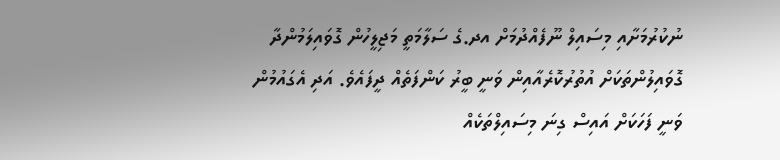ނުކުރުމަށާއި މިސައިލް ނޫފެއްދުމަށް އދ.ގެ ސަލާމަތީ މަޖިލީހުން ގޮވައިލަމުންދާ ގޮވައިލުންތަކަށް އުތުރުކޮރެއާއިން ވަނީ ބީރު ކަންފަތެއް ދީފައެވެ. އަދި އެގައުމުން ވަނީ ފަހަކަށް އައިސް ގިނަ މިސައިލްތަކެއް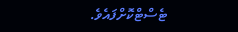ޓެސްޓްކޮށްފައެވެ.